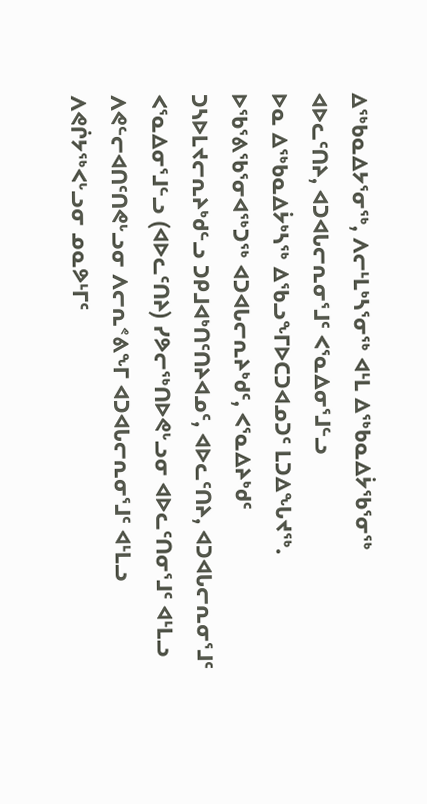ᐃᖅᑲᓇᐃᔭᕐᓂᖅ, ᐱᓕᒻᒪᒃᓴᕐᓂᖅ ᐊᒻᒪ ᐃᖅᑲᓇᐃᔮᖃᕐᓂᖅ
ᐊᐅᓚᑦᑎᔨ, ᐊᑐᐊᒐᓕᕆᓂᕐᒧᑦ ᐸᕐᓇᐃᓂᕐᒧᓪᓗ
ᐅᓇ ᐃᖅᑲᓇᐃᔮᒃᓴᖅ ᐃᖃᓗᖕᒥᐅᑕᑐᐊᓄᑐᑦ ᒪᑐᐃᖓᔪᖅ.
ᐅᖃᕐᕕᖃᕐᓂᐊᖅᑐᖅ ᐊᑐᐊᒐᓕᕆᔨᒃᑯᑦ, ᐸᕐᓇᐃᔨᒃᑯᑦ ᑐᓴᐅᒪᔪᓕᕆᔨᒃᑯᓪᓗ ᑐᑭᒧᐊᒃᑎᑦᑎᔨᐊᓄᑦ, ᐊᐅᓚᑦᑎᔨ, ᐊᑐᐊᒐᓕᕆᓂᕐᒧᑦ ᐸᕐᓇᐃᓂᕐᒧᓪᓗ (ᐊᐅᓚᑦᑎᔨ) ᓯᕗᓕᖅᑎᐅᕙᒡᓗᓂ ᐊᐅᓚᑦᑎᓂᕐᒧᑦ ᐊᒻᒪᓗ ᐱᕙᓪᓕᐊᑎᑦᑎᕙᒡᓗᓂ ᐱᓕᕆᕝᕕᖕᒥ ᐊᑐᐊᒐᓕᕆᓂᕐᒧᑦ ᐊᒻᒪᓗ ᐱᕙᒌᔭᖅᐸᒡᓗᓂ ᓄᓇᕗᒻᒥᑦ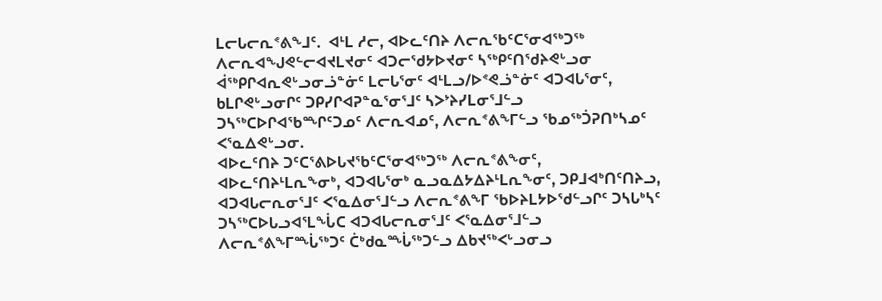ᒪᓕᒐᓕᕆᕝᕕᖕᒧᑦ.  ᐊᒻᒪ ᓱᓕ, ᐊᐅᓚᑦᑎᔨ ᐱᓕᕆᖃᑦᑕᕐᓂᐊᖅᑐᖅ ᐱᓕᕆᐊᖑᕙᓪᓕᐊᔪᒪᔪᓂᑦ ᐊᑐᓕᖁᔭᐅᔪᓂᑦ ᓴᖅᑭᑦᑎᖁᔨᕙᒡᓗᓂ ᐋᖅᑭᒋᐊᕆᕙᒡᓗᓂᓘᓐᓃᑦ ᒪᓕᒐᕐᓂᑦ ᐊᒻᒪᓗ/ᐅᕝᕙᓘᓐᓃᑦ ᐊᑐᐊᒐᕐᓂᑦ, ᑲᒪᒋᕙᒡᓗᓂᒋᑦ ᑐᑭᓯᒋᐊᕈᓐᓇᕐᓂᕐᒧᑦ ᓴᐳᔾᔨᓯᒪᓂᕐᒧᓪᓗ ᑐᓴᖅᑕᐅᒋᐊᖃᙱᑦᑐᓄᑦ ᐱᓕᕆᐊᓄᑦ, ᐱᓕᕆᕝᕕᖕᒥᓪᓗ ᖃᓄᖅᑑᕈᑎᒃᓴᓄᑦ ᐸᕐᓇᐃᕙᒡᓗᓂ.
ᐊᐅᓚᑦᑎᔨ ᑐᑦᑕᕐᕕᐅᒐᔪᖃᑦᑕᕐᓂᐊᖅᑐᖅ ᐱᓕᕆᕝᕕᖕᓂᑦ, ᐊᐅᓚᑦᑎᔨᒻᒪᕆᖕᓂᒃ, ᐊᑐᐊᒐᕐᓂᒃ ᓇᓗᓇᐃᔭᐃᔨᒻᒪᕆᖕᓂᑦ, ᑐᑭᒧᐊᒃᑎᑦᑎᔨᓗ, ᐊᑐᐊᒐᓕᕆᓂᕐᒧᑦ ᐸᕐᓇᐃᓂᕐᒧᓪᓗ ᐱᓕᕆᕝᕕᖕᒥ ᖃᐅᔨᒪᔭᐅᖁᓪᓗᒋᑦ ᑐᓴᒐᒃᓴᑦ ᑐᓴᖅᑕᐅᒐᓗᐊᕐᒪᖔᑕ ᐊᑐᐊᒐᓕᕆᓂᕐᒧᑦ ᐸᕐᓇᐃᓂᕐᒧᓪᓗ ᐱᓕᕆᕝᕕᖕᒥᙶᖅᑐᑦ ᑖᒃᑯᓇᙶᖅᑐᓪᓗ ᐃᑲᔪᖅᐸᒡᓗᓂᓗ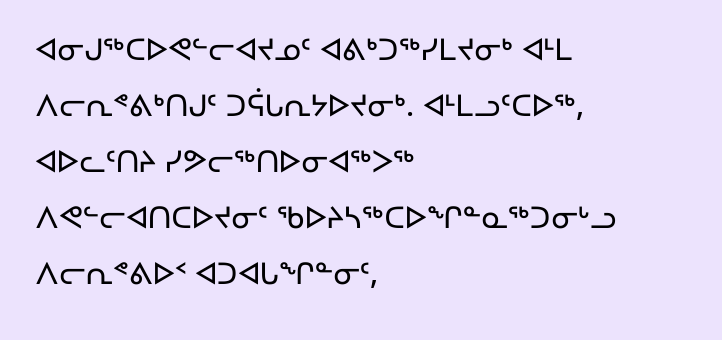ᐊᓂᒍᖅᑕᐅᕙᓪᓕᐊᔪᓄᑦ ᐊᕕᒃᑐᖅᓯᒪᔪᓂᒃ ᐊᒻᒪ ᐱᓕᕆᕝᕕᒃᑎᒍᑦ ᑐᕌᒐᕆᔭᐅᔪᓂᒃ. ᐊᒻᒪᓗᑦᑕᐅᖅ, ᐊᐅᓚᑦᑎᔨ ᓯᕗᓕᖅᑎᐅᓂᐊᖅᐳᖅ ᐱᕙᓪᓕᐊᑎᑕᐅᔪᓂᑦ ᖃᐅᔨᓴᖅᑕᐅᖏᓐᓇᖅᑐᓂᒡᓗ ᐱᓕᕆᕝᕕᐅᑉ ᐊᑐᐊᒐᖏᓐᓂᑦ,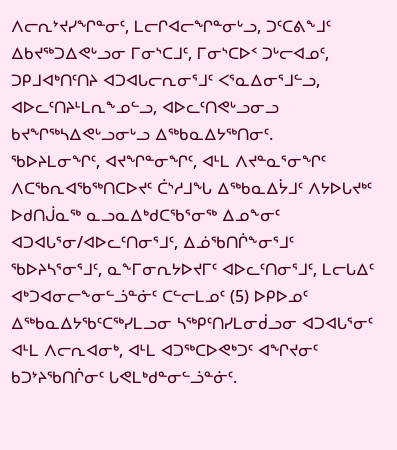ᐱᓕᕆᔾᔪᓯᖏᓐᓂᑦ, ᒪᓕᒋᐊᓕᖏᓐᓂᒡᓗ, ᑐᑦᑕᕕᖕᒧᑦ ᐃᑲᔪᖅᑐᐃᕙᒡᓗᓂ ᒥᓂᔅᑕᒧᑦ, ᒥᓂᔅᑕᐅᑉ ᑐᒡᓕᐊᓄᑦ, ᑐᑭᒧᐊᒃᑎᑦᑎᔨ ᐊᑐᐊᒐᓕᕆᓂᕐᒧᑦ ᐸᕐᓇᐃᓂᕐᒧᓪᓗ, ᐊᐅᓚᑦᑎᔨᒻᒪᕆᖕᓄᓪᓗ, ᐊᐅᓚᑦᑎᕙᒡᓗᓂᓗ ᑲᔪᖏᖅᓴᐃᕙᒡᓗᓂᒡᓗ ᐃᖅᑲᓇᐃᔭᖅᑎᓂᑦ.
ᖃᐅᔨᒪᓂᖏᑦ, ᐊᔪᖏᓐᓂᖏᑦ, ᐊᒻᒪ ᐱᔪᓐᓇᕐᓂᖏᑦ ᐱᑕᖃᕆᐊᖃᖅᑎᑕᐅᔪᑦ ᑖᔅᓱᒧᖓ ᐃᖅᑲᓇᐃᔮᒧᑦ ᐱᔭᐅᒐᔪᒃᑦ ᐅᑯᑎᒎᓇᖅ ᓇᓗᓇᐃᒃᑯᑕᖃᕐᓂᖅ ᐃᓄᖕᓂᑦ ᐊᑐᐊᒐᕐᓂ/ᐊᐅᓚᑦᑎᓂᕐᒧᑦ, ᐃᓅᖃᑎᒌᖕᓂᕐᒧᑦ ᖃᐅᔨᓴᕐᓂᕐᒧᑦ, ᓇᖕᒥᓂᕆᔭᐅᔪᒥᑦ ᐊᐅᓚᑦᑎᓂᕐᒧᑦ, ᒪᓕᒐᐃᑦ ᐊᒃᑐᐊᓂᓕᖕᓂᓪᓘᓐᓃᑦ ᑕᓪᓕᒪᓄᑦ (5) ᐅᑭᐅᓄᑦ ᐃᖅᑲᓇᐃᔭᖃᑦᑕᖅᓯᒪᓗᓂ ᓴᖅᑭᑦᑎᓯᒪᓂᑰᓗᓂ ᐊᑐᐊᒐᕐᓂᑦ ᐊᒻᒪ ᐱᓕᕆᐊᓂᒃ, ᐊᒻᒪ ᐊᑐᖅᑕᐅᕙᒃᑐᑦ ᐊᖏᔪᓂᑦ ᑲᑐᔾᔨᖃᑎᒌᓂᑦ ᒐᕙᒪᒃᑯᓐᓂᓪᓘᓐᓃᑦ.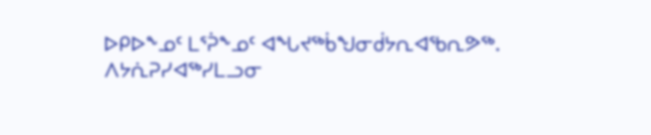ᐅᑭᐅᖕᓄᑦ ᒪᕐᕉᖕᓄᑦ ᐊᖓᔪᖅᑳᖑᓂᑰᔭᕆᐊᖃᕆᕗᖅ. ᐱᔭᕇᕈᓯᐊᖅᓯᒪᓗᓂ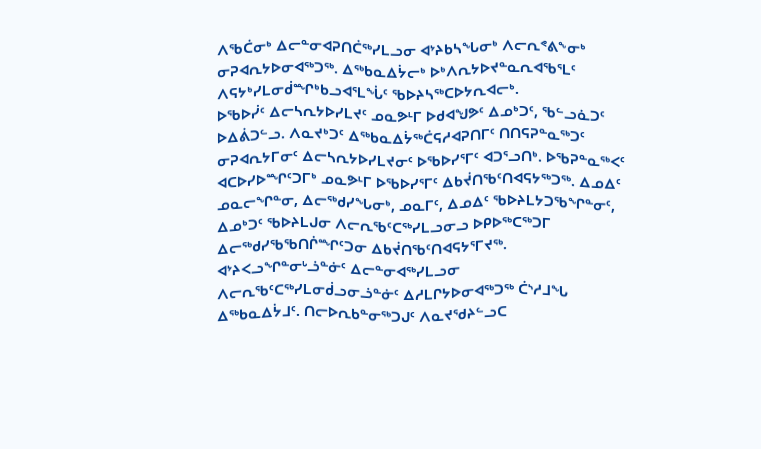ᐱᖃᑖᓂᒃ ᐃᓕᓐᓂᐊᕈᑎᑖᖅᓯᒪᓗᓂ ᐊᔾᔨᑲᓴᖓᓂᒃ ᐱᓕᕆᕝᕕᖕᓂᒃ ᓂᕈᐊᕆᔭᐅᓂᐊᖅᑐᖅ. ᐃᖅᑲᓇᐃᔮᓕᒃ ᐅᒃᐱᕆᔭᐅᔪᓐᓇᕆᐊᖃᕐᒪᑦ ᐱᕋᔭᒃᓯᒪᓂᑰᙱᒃᑲᓗᐊᕐᒪᖔᑦ ᖃᐅᔨᓴᖅᑕᐅᔭᕆᐊᓕᒃ.
ᐅᖃᐅᓰᑦ ᐃᓕᓴᕆᔭᐅᓯᒪᔪᑦ ᓄᓇᕗᒻᒥ ᐅᑯᐊᖑᕗᑦ ᐃᓄᒃᑐᑦ, ᖃᓪᓗᓈᑐᑦ ᐅᐃᕖᑐᓪᓗ. ᐱᓇᔪᒃᑐᑦ ᐃᖅᑲᓇᐃᔮᖅᑖᕋᓱᐊᕈᑎᒥᑦ ᑎᑎᕋᕈᓐᓇᖅᑐᑦ ᓂᕈᐊᕆᔭᒥᓂᑦ ᐃᓕᓴᕆᔭᐅᓯᒪᔪᓂᑦ ᐅᖃᐅᓯᕐᒥᑦ ᐊᑐᕐᓗᑎᒃ. ᐅᖃᕈᓐᓇᖅᐸᑦ ᐊᑕᐅᓯᐅᙱᑦᑐᒥᒃ ᓄᓇᕗᒻᒥ ᐅᖃᐅᓯᕐᒥᑦ ᐃᑲᔫᑎᖃᑦᑎᐊᕋᔭᖅᑐᖅ. ᐃᓄᐃᑦ ᓄᓇᓕᖏᓐᓂ, ᐃᓕᖅᑯᓯᖓᓂᒃ, ᓄᓇᒥᑦ, ᐃᓄᐃᑦ ᖃᐅᔨᒪᔭᑐᖃᖏᓐᓂᑦ, ᐃᓄᒃᑐᑦ ᖃᐅᔨᒪᒍᓂ ᐱᓕᕆᖃᑦᑕᖅᓯᒪᓗᓂᓗ ᐅᑭᐅᖅᑕᖅᑐᒥ ᐃᓕᖅᑯᓯᖃᖃᑎᒌᙱᑦᑐᓂ ᐃᑲᔫᑎᖃᑦᑎᐊᕋᔭᕐᒥᔪᖅ.
ᐊᔾᔨᐸᓗᖏᓐᓂᒡᓘᓐᓃᑦ ᐃᓕᓐᓂᐊᖅᓯᒪᓗᓂ ᐱᓕᕆᖃᑦᑕᖅᓯᒪᓂᑰᓗᓂᓘᓐᓃᑦ ᐃᓱᒪᒋᔭᐅᓂᐊᖅᑐᖅ ᑖᔅᓱᒧᖓ ᐃᖅᑲᓇᐃᔮᒧᑦ. ᑎᓕᐅᕆᑲᓐᓂᖅᑐᒍᑦ ᐱᓇᔪᖁᔨᓪᓗᑕ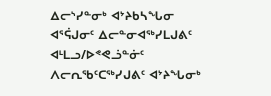ᐃᓕᔅᓯᓐᓂᒃ ᐊᔾᔨᑲᓴᖓᓂ ᐊᕐᕌᒍᓂᑦ ᐃᓕᓐᓂᐊᖅᓯᒪᒍᕕᑦ ᐊᒻᒪᓗ/ᐅᕝᕙᓘᓐᓃᑦ ᐱᓕᕆᖃᑦᑕᖅᓯᒍᕕᑦ ᐊᔾᔨᖓᓂᒃ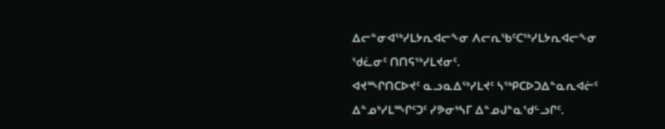ᐃᓕᓐᓂᐊᖅᓯᒪᔭᕆᐊᓕᖕᓂ ᐱᓕᕆᖃᑦᑕᖅᓯᒪᔭᕆᐊᓕᖕᓂ ᖁᓛᓂᑦ ᑎᑎᕋᖅᓯᒪᔪᓂᑦ.
ᐊᔪᙱᑎᑕᐅᔪᑦ ᓇᓗᓇᐃᖅᓯᒪᔪᑦ ᓴᖅᑭᑕᐅᑐᐃᓐᓇᕆᐊᓖᑦ ᐃᓐᓄᒃᓯᒪᙱᑦᑐᑦ ᓯᕗᓂᒃᓴᒥ ᐃᓐᓄᒍᓐᓇᖁᓪᓗᒋᑦ.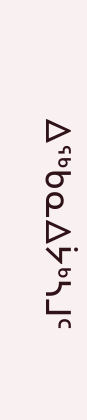ᐃᖅᑲᓇᐃᔮᒃᓴᒧᑦ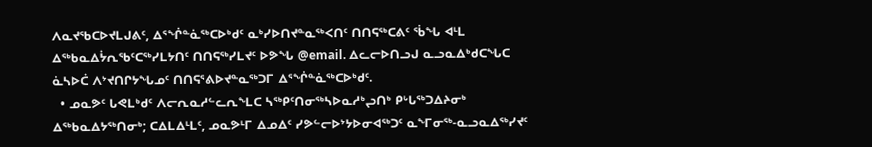ᐱᓇᔪᖃᑕᐅᔪᒪᒍᕕᑦ, ᐃᕐᖐᓐᓈᖅᑕᐅᒃᑯᑦ ᓇᒃᓯᐅᑎᔪᓐᓇᖅᐸᑎᑦ ᑎᑎᕋᖅᑕᕕᑦ ᖄᖓ ᐊᒻᒪ ᐃᖅᑲᓇᐃᔮᕆᖃᑦᑕᖅᓯᒪᔭᑎᑦ ᑎᑎᕋᖅᓯᒪᔪᑦ ᐅᕗᖓ @email. ᐃᓚᓕᐅᑎᓗᒍ ᓇᓗᓇᐃᒃᑯᑕᖓᑕ ᓈᓴᐅᑖ ᐱᔾᔪᑎᒋᔭᖓᓄᑦ ᑎᑎᕋᕐᕕᐅᔪᓐᓇᖅᑐᒥ ᐃᕐᖐᓐᓈᖅᑕᐅᒃᑯᑦ.
  • ᓄᓇᕗᑦ ᒐᕙᒪᒃᑯᑦ ᐱᓕᕆᓇᓱᓪᓚᕆᖕᒪᑕ ᓴᖅᑭᑦᑎᓂᖅᓴᐅᓇᓱᒃᖢᑎᒃ ᑭᒡᒐᖅᑐᐃᔨᓂᒃ ᐃᖅᑲᓇᐃᔭᖅᑎᓂᒃ; ᑕᐃᒪᐃᒻᒪᑦ, ᓄᓇᕗᒻᒥ ᐃᓄᐃᑦ ᓯᕗᓪᓕᐅᔾᔭᐅᓂᐊᖅᑐᑦ ᓇᖕᒥᓂᖅ-ᓇᓗᓇᐃᖅᓯᔪᑦ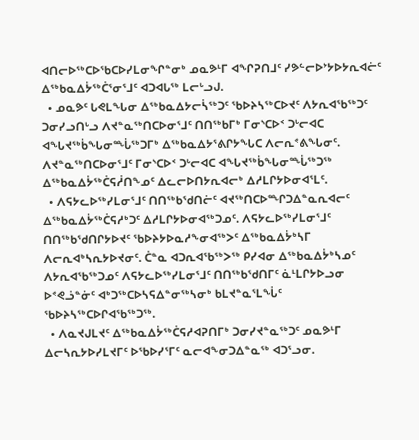ᐊᑎᓕᐅᖅᑕᐅᖃᑕᐅᓯᒪᓂᖏᓐᓂᒃ ᓄᓇᕗᒻᒥ ᐊᖏᕈᑎᒧᑦ ᓯᕗᓪᓕᐅᔾᔭᐅᔭᕆᐊᓖᑦ ᐃᖅᑲᓇᐃᔮᖅᑖᕐᓂᕐᒧᑦ ᐊᑐᐊᒐᖅ ᒪᓕᒡᓗᒍ.
  • ᓄᓇᕗᑦ ᒐᕙᒪᖓᓂ ᐃᖅᑲᓇᐃᔭᓕᓵᖅᑐᑦ ᖃᐅᔨᓴᖅᑕᐅᔪᑦ ᐱᔭᕆᐊᖃᖅᑐᑦ ᑐᓂᓯᓗᑎᒡᓗ ᐱᔪᓐᓇᖅᑎᑕᐅᓂᕐᒧᑦ ᑎᑎᖅᑲᒥᒃ ᒥᓂᔅᑕᐅᑉ ᑐᒡᓕᐊᑕ ᐊᖓᔪᖅᑳᖓᓂᙶᖅᑐᒥᒃ ᐃᖅᑲᓇᐃᔭᕐᕕᒋᔭᖓᑕ ᐱᓕᕆᕝᕕᖓᓂᑦ. ᐱᔪᓐᓇᖅᑎᑕᐅᓂᕐᒧᑦ ᒥᓂᔅᑕᐅᑉ ᑐᒡᓕᐊᑕ ᐊᖓᔪᖅᑳᖓᓂᙶᖅᑐᖅ ᐃᖅᑲᓇᐃᔮᖅᑖᕋᓲᑎᖕᓄᑦ ᐃᓚᓕᐅᑎᔭᕆᐊᓕᒃ ᐃᓱᒪᒋᔭᐅᓂᐊᕐᒪᑦ.
  • ᐱᕋᔭᓚᐅᖅᓯᒪᓂᕐᒧᑦ ᑎᑎᖅᑲᖁᑎᓖᑦ ᐊᔪᖅᑎᑕᐅᙱᑐᐃᓐᓇᕆᐊᓕᑦ ᐃᖅᑲᓇᐃᔮᖅᑖᕋᓱᒃᑐᑦ ᐃᓱᒪᒋᔭᐅᓂᐊᖅᑐᓄᑦ. ᐱᕋᔭᓚᐅᖅᓯᒪᓂᕐᒧᑦ ᑎᑎᖅᑲᖁᑎᒋᔭᐅᔪᑦ ᖃᐅᔨᔭᐅᓇᓱᖕᓂᐊᖅᐳᑦ ᐃᖅᑲᓇᐃᔮᒃᓴᒥ ᐱᓕᕆᐊᒃᓴᕆᔭᐅᔪᓂᑦ. ᑖᓐᓇ ᐊᑐᕆᐊᖃᖅᐳᖅ ᑭᓯᐊᓂ ᐃᖅᑲᓇᐃᔮᒃᓴᓄᑦ ᐱᔭᕆᐊᖃᖅᑐᓄᑦ ᐱᕋᔭᓚᐅᖅᓯᒪᓂᕐᒧᑦ ᑎᑎᖅᑲᖁᑎᒥᑦ ᓈᒻᒪᒋᔭᐅᓗᓂ ᐅᕝᕙᓘᓐᓃᑦ ᐊᒃᑐᖅᑕᐅᓴᕋᐃᓐᓂᖅᓴᓂᒃ ᑲᒪᔪᓐᓇᕐᒪᖔᑦ ᖃᐅᔨᓴᖅᑕᐅᒋᐊᖃᖅᑐᖅ.
  • ᐱᓇᔪᒍᒪᔪᑦ ᐃᖅᑲᓇᐃᔮᖅᑖᕋᓱᐊᕈᑎᒥᒃ ᑐᓂᓯᔪᓐᓇᖅᑐᑦ ᓄᓇᕗᒻᒥ ᐃᓕᓴᕆᔭᐅᓯᒪᔪᒥᑦ ᐅᖃᐅᓯᕐᒥᑦ ᓇᓕᐊᖕᓂᑐᐃᓐᓇᖅ ᐊᑐᕐᓗᓂ.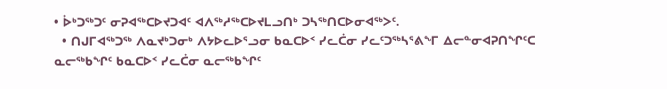• ᐆᒃᑐᖅᑐᑦ ᓂᕈᐊᖅᑕᐅᔪᑐᐊᑦ ᐊᐱᖅᓱᖅᑕᐅᔪᒪᓗᑎᒃ ᑐᓴᖅᑎᑕᐅᓂᐊᖅᐳᑦ.
  • ᑎᒍᒥᐊᖅᑐᖅ ᐱᓇᔪᒃᑐᓂᒃ ᐱᔭᐅᓚᐅᕐᓗᓂ ᑲᓇᑕᐅᑉ ᓯᓚᑖᓂ ᓯᓚᑦᑐᖅᓴᕐᕕᖕᒥ ᐃᓕᓐᓂᐊᕈᑎᖏᑦᑕ ᓇᓕᖅᑲᖏᑦ ᑲᓇᑕᐅᑉ ᓯᓚᑖᓂ ᓇᓕᖅᑲᖏᑦ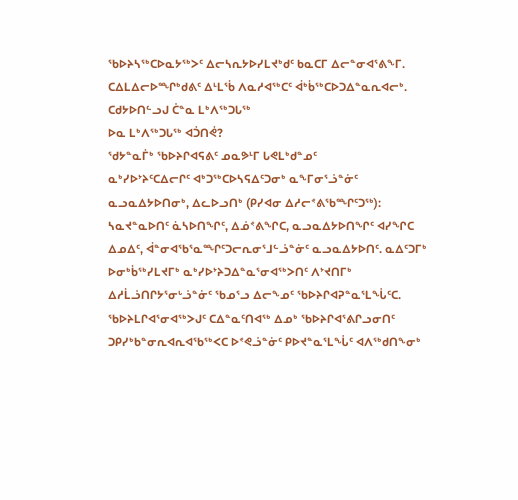ᖃᐅᔨᓴᖅᑕᐅᓇᔭᖅᐳᑦ ᐃᓕᓴᕆᔭᐅᓯᒪᔪᒃᑯᑦ ᑲᓇᑕᒥ ᐃᓕᓐᓂᐊᕐᕕᖕᒥ.  ᑕᐃᒪᐃᓕᐅᙱᒃᑯᕕᑦ ᐃᒻᒪᖄ ᐱᓇᓱᐊᖅᑕᑦ ᐋᒃᑳᖅᑕᐅᑐᐃᓐᓇᕆᐊᓕᒃ.
ᑕᑯᔭᐅᑎᓪᓗᒍ ᑖᓐᓇ ᒪᒃᐱᖅᑐᒐᖅ
ᐅᓇ ᒪᒃᐱᖅᑐᒐᖅ ᐊᑑᑎᕚ?
ᖁᔭᓐᓇᒦᒃ ᖃᐅᔨᒋᐊᕋᕕᑦ ᓄᓇᕗᒻᒥ ᒐᕙᒪᒃᑯᓐᓄᑦ
ᓇᒃᓯᐅᔾᔨᑦᑕᐃᓕᒋᑦ ᐊᒃᑐᖅᑕᐅᓴᕋᐃᑦᑐᓂᒃ ᓇᖕᒥᓂᕐᓘᓐᓃᑦ ᓇᓗᓇᐃᔭᐅᑎᓂᒃ, ᐃᓚᐅᓗᑎᒃ (ᑭᓯᐊᓂ ᐃᓱᓕᕝᕕᖃᙱᑦᑐᖅ): ᓴᓇᔪᓐᓇᐅᑎᑦ ᓈᓴᐅᑎᖏᑦ, ᐃᓅᕝᕕᖏᑕ, ᓇᓗᓇᐃᔭᐅᑎᖏᑦ ᐊᓯᖏᑕ ᐃᓄᐃᑦ, ᐋᓐᓂᐊᖃᕐᓇᙱᑦᑐᓕᕆᓂᕐᒧᓪᓘᓐᓃᑦ ᓇᓗᓇᐃᔭᐅᑎᑦ. ᓇᐃᑦᑐᒥᒃ ᐅᓂᒃᑳᖅᓯᒪᔪᒥᒃ ᓇᒃᓯᐅᔾᔨᑐᐃᓐᓇᕐᓂᐊᖅᐳᑎᑦ ᐱᔾᔪᑎᒥᒃ ᐃᓱᒫᓘᑎᒋᔭᕐᓂᒡᓘᓐᓃᑦ ᖃᓄᕐᓗ ᐃᓕᖕᓄᑦ ᖃᐅᔨᒋᐊᕈᓐᓇᕐᒪᖔᑦᑕ. ᖃᐅᔨᒪᒋᐊᕐᓂᐊᖅᐳᒍᑦ ᑕᐃᓐᓇᑦᑎᐊᖅ ᐃᓄᒃ ᖃᐅᔨᒋᐊᕐᕕᒋᓗᓂᑎᑦ ᑐᑭᓯᒃᑲᓐᓂᕆᐊᕆᐊᖃᖅᐸᑕ ᐅᕝᕙᓘᓐᓃᑦ ᑭᐅᔪᓐᓇᕐᒪᖔᑦ ᐊᐱᖅᑯᑎᖕᓂᒃ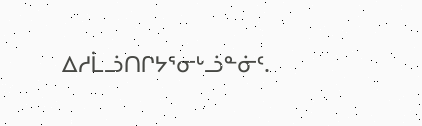ᐃᓱᒫᓘᑎᒋᔭᕐᓂᒡᓘᓐᓃᑦ.